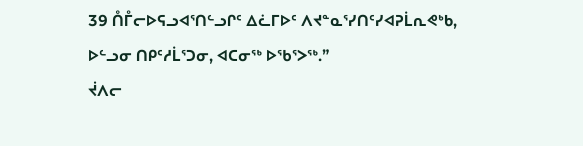39 ᑍᒤᓕᐅᕋᓗᐊᕐᑎᓪᓗᒋᑦ ᐃᓛᒥᐅᑦ ᐱᔪᓐᓇᕐᓯᑎᑦᓯᐊᕈᒫᕆᕙᒃᑲ, ᐅᓪᓗᓂ ᑎᑭᑦᓱᒫᕐᑐᓂ, ᐊᑕᓂᖅ ᐅᖃᕐᐳᖅ.”
ᔫᐱᓕ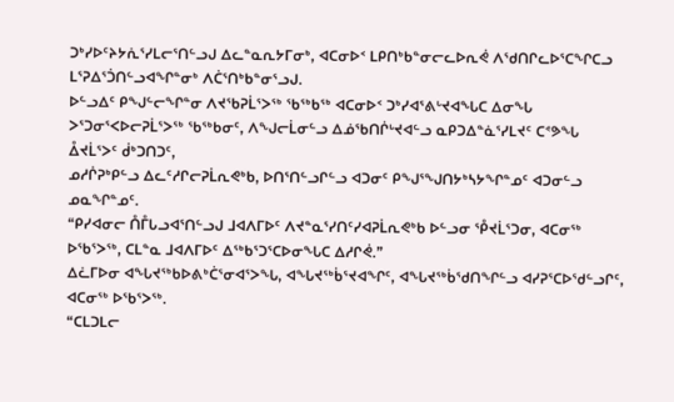ᑐᒃᓯᐅᑦᔨᔭᕇᕐᓯᒪᓕᕐᑎᓪᓗᒍ ᐃᓚᓐᓇᕆᔭᒥᓂᒃ, ᐊᑕᓂᐅᑉ ᒪᑭᑎᒃᑲᓐᓂᓕᓚᐅᕆᕚ ᐱᖁᑎᒋᓚᐅᕐᑕᖏᑕᓗ ᒪᕐᕈᐃᕐᑑᑎᓪᓗᐊᖏᓐᓂᒃ ᐱᑖᕐᑎᒃᑲᓐᓂᕐᓗᒍ.
ᐅᓪᓗᐃᑦ ᑭᖑᓪᓕᖏᓐᓂ ᐱᔪᖃᕈᒫᕐᐳᖅ ᖃᖅᑲᖅ ᐊᑕᓂᐅᑉ ᑐᒃᓯᐊᕐᕕᒡᔪᐊᖓᑕ ᐃᓂᖓ ᐳᕐᑐᓂᕐᐸᐅᓕᕈᒫᕐᐳᖅ ᖃᖅᑲᓂᑦ, ᐱᖑᓕᒫᓂᓪᓗ ᐃᓅᖃᑎᒌᒡᔪᐊᓪᓗ ᓇᑭᑐᐃᓐᓈᕐᓯᒪᔪᑦ ᑕᕝᕗᖓ ᐂᔪᒫᕐᐳᑦ ᑰᒃᑐᑎᑐᑦ,
ᓄᓱᒌᕈᒃᑭᓪᓗ ᐃᓚᑦᓱᒋᓕᕈᒫᕆᕙᒃᑲ, ᐅᑎᕐᑎᓪᓗᒋᓪᓗ ᐊᑐᓂᑦ ᑭᖑᕐᖑᑎᔭᒃᓴᔭᖏᓐᓄᑦ ᐊᑐᓂᓪᓗ ᓄᓇᖏᓐᓄᑦ.
“ᑭᓯᐊᓂᓕ ᑍᒤᒐᓗᐊᕐᑎᓪᓗᒍ ᒧᐊᐱᒥᐅᑦ ᐱᔪᓐᓇᕐᓯᑎᑦᓯᐊᕈᒫᕆᕙᒃᑲ ᐅᓪᓗᓂ ᕾᔪᒫᕐᑐᓂ, ᐊᑕᓂᖅ ᐅᖃᕐᐳᖅ, ᑕᒪᓐᓇ ᒧᐊᐱᒥᐅᑦ ᐃᖅᑲᕐᑐᕐᑕᐅᓂᖓᑕ ᐃᓱᒋᕚ.”
ᐃᓛᒥᐅᓂ ᐊᖓᔪᖅᑲᐅᕕᒃᑖᕐᓂᐊᕐᐳᖓ, ᐊᖓᔪᖅᑳᕐᔪᐊᖏᑦ, ᐊᖓᔪᖅᑳᖁᑎᖏᓪᓗ ᐊᓯᕈᕐᑕᐅᖁᓪᓗᒋᑦ, ᐊᑕᓂᖅ ᐅᖃᕐᐳᖅ.
“ᑕᒪᑐᒪᓕ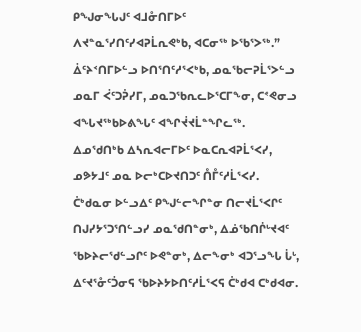ᑭᖑᓂᖓᒍᑦ ᐊᒧᓁᑎᒥᐅᑦ ᐱᔪᓐᓇᕐᓯᑎᑦᓯᐊᕈᒫᕆᕙᒃᑲ, ᐊᑕᓂᖅ ᐅᖃᕐᐳᖅ.”
ᐄᑦᔨᑉᑎᒥᐅᓪᓗ ᐅᑎᕐᑎᑦᓱᕐᐸᒃᑲ, ᓄᓇᖃᓕᕈᒫᕐᐳᓪᓗ ᓄᓇᒥ ᐹᑦᑐᕉᓯᒥ, ᓄᓇᑐᖃᕆᓚᐅᕐᑕᒥᖕᓂ, ᑕᕝᕙᓂᓗ ᐊᖓᔪᖅᑲᐅᕕᖓᑦ ᐊᖏᔫᔪᒫᓐᖏᓚᖅ.
ᐃᓄᖁᑎᒃᑲ ᐃᓴᕆᐊᓕᒥᐅᑦ ᐅᓇᑕᕆᐊᕈᒫᕐᐸᓯ, ᓄᕗᔭᒧᑦ ᓄᓇ ᐅᓕᒃᑕᐅᔪᑎᑐᑦ ᑍᒤᑦᓱᒫᕐᐸᓯ. ᑖᒃᑯᓇᓂ ᐅᓪᓗᐃᑦ ᑭᖑᓪᓕᖏᓐᓂ ᑎᓕᔪᒫᕐᐸᒋᑦ ᑎᒍᓯᔭᕐᑐᕐᑎᓪᓗᓯ ᓄᓇᖁᑎᓐᓂᒃ, ᐃᓅᖃᑎᒌᒡᔪᐊᑦ ᖃᐅᔨᓕᖁᓪᓗᒋᑦ ᐅᕙᓐᓂᒃ, ᐃᓕᖕᓂᒃ ᐊᑐᕐᓗᖓ ᒑᒡ, ᐃᑦᔪᕐᓁᑦᑑᓂᕋ ᖃᐅᔨᔭᐅᑎᑦᓱᒫᕐᐸᕋ ᑖᒃᑯᐊ ᑕᒃᑯᐊᓂ.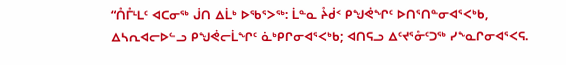“ᑍᒤᒻᒪᑦ ᐊᑕᓂᖅ ᒎᑎ ᐃᒫᒃ ᐅᖃᕐᐳᖅ: ᒫᓐᓇ ᔧᑰᑉ ᑭᖑᕚᖏᑦ ᐅᑎᕐᑎᓐᓂᐊᕐᐸᒃᑲ, ᐃᓴᕆᐊᓕᐅᓪᓗ ᑭᖑᕚᓕᒫᖏᑦ ᓈᒃᑭᒋᓂᐊᕐᐸᒃᑲ; ᐊᑎᕋᓗ ᐃᑦᔪᕐᓁᑦᑐᖅ ᓯᖕᓇᒋᓂᐊᕐᐸᕋ.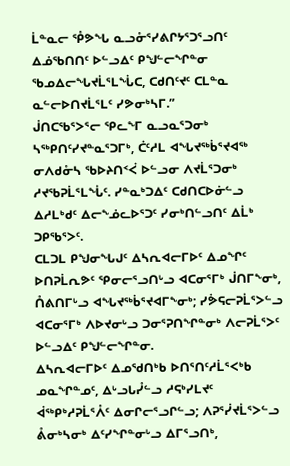ᒫᓐᓇᓕ ᕾᕗᖓ ᓇᓗᓁᕐᓯᕕᒋᔭᕐᑐᕐᓗᑎᑦ ᐃᓅᖃᑎᑎᑦ ᐅᓪᓗᐃᑦ ᑭᖑᓪᓕᖏᓐᓂ ᖃᓄᐃᓕᖓᔪᒫᕐᒪᖔᑕ, ᑕᑯᑎᑦᔪᑦ ᑕᒪᓐᓇ ᓇᓪᓕᐅᑎᔪᒫᕐᒪᑦ ᓯᕗᓂᒃᓴᒥ.”
ᒎᑎᑕᖃᕐᐳᕐᓕ ᕿᓚᖕᒥ ᓇᓗᓇᕐᑐᓂᒃ ᓴᖅᑭᑎᑦᓯᔪᓐᓇᕐᑐᒥᒃ, ᑖᑦᓱᒪ ᐊᖓᔪᖅᑳᕐᔪᐊᖅ ᓂᐱᑯᓁᓴ ᖃᐅᔨᑎᑉᐹ ᐅᓪᓗᓂ ᐱᔪᒫᕐᑐᓂᒃ ᓱᔪᖃᕈᒫᕐᒪᖔᑦ. ᓯᓐᓇᒃᑐᐃᑦ ᑕᑯᑎᑕᐅᓃᓪᓗ ᐃᓱᒪᒃᑯᑦ ᐃᓕᖕᓅᓚᐅᕐᑐᑦ ᓯᓂᒃᑎᓪᓗᑎᑦ ᐃᒫᒃ ᑐᑭᖃᕐᐳᑦ.
ᑕᒪᑐᒪ ᑭᖑᓂᖓᒍᑦ ᐃᓴᕆᐊᓕᒥᐅᑦ ᐃᓄᖏᑦ ᐅᑎᕈᒫᕆᕗᑦ ᕿᓂᓕᕐᓗᑎᒡᓗ ᐊᑕᓂᕐᒥᒃ ᒎᑎᒥᖕᓂᒃ, ᑍᕕᑎᒥᒡᓗ ᐊᖓᔪᖅᑳᕐᔪᐊᒥᖕᓂᒃ; ᓯᕘᕋᓕᕈᒫᕐᐳᓪᓗ ᐊᑕᓂᕐᒥᒃ ᐱᐅᔪᓂᒡᓗ ᑐᓂᕐᕈᑎᖏᓐᓂᒃ ᐱᓕᕈᒫᕐᐳᑦ ᐅᓪᓗᐃᑦ ᑭᖑᓪᓕᖏᓐᓂ.
ᐃᓴᕆᐊᓕᒥᐅᑦ ᐃᓄᖁᑎᒃᑲ ᐅᑎᕐᑎᑦᓱᒫᕐᐸᒃᑲ ᓄᓇᖏᓐᓄᑦ, ᐃᒡᓗᒐᓮᓪᓗ ᓱᕋᒃᓯᒪᔪᑦ ᐋᖅᑭᒃᓱᕈᒫᕐᐰᑦ ᐃᓂᒋᓕᕐᓗᒋᓪᓗ; ᐱᕈᕐᓰᔪᒫᕐᐳᓪᓗ ᕔᓂᒃᓴᓂᒃ ᐃᑦᓯᖏᓐᓂᒡᓗ ᐃᒥᕐᓗᑎᒃ,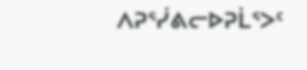ᐱᕈᕐᓰᕕᓕᐅᕈᒫᕐᐳᑦ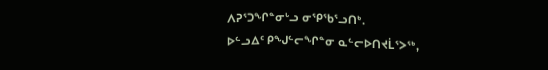ᐱᕈᕐᑐᖏᓐᓂᒡᓗ ᓂᕿᖃᕐᓗᑎᒃ.
ᐅᓪᓗᐃᑦ ᑭᖑᓪᓕᖏᓐᓂ ᓇᓪᓕᐅᑎᔪᒫᕐᐳᖅ,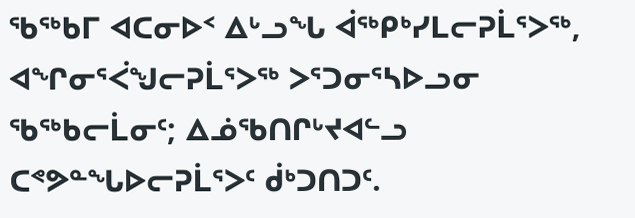ᖃᖅᑲᒥ ᐊᑕᓂᐅᑉ ᐃᒡᓗᖓ ᐋᖅᑭᒃᓯᒪᓕᕈᒫᕐᐳᖅ, ᐊᖏᓂᕐᐹᖑᓕᕈᒫᕐᐳᖅ ᐳᕐᑐᓂᕐᓴᐅᓗᓂ ᖃᖅᑲᓕᒫᓂᑦ; ᐃᓅᖃᑎᒋᒡᔪᐊᓪᓗ ᑕᕝᕗᓐᖓᐅᓕᕈᒫᕐᐳᑦ ᑰᒃᑐᑎᑐᑦ.